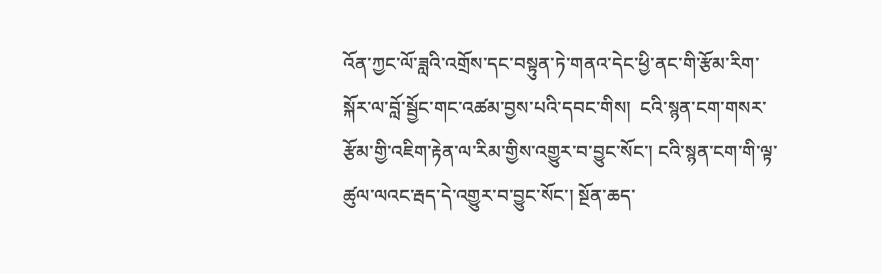འོན་ཀྱང་ལོ་ཟླའི་འགྲོས་དང་བསྟུན་ཏེ་གནའ་དེང་ཕྱི་ནང་གི་རྩོམ་རིག་སྐོར་ལ་བློ་སྦྱོང་གང་འཚམ་བྱས་པའི་དབང་གིས།  ངའི་སྙན་ངག་གསར་རྩོམ་གྱི་འཇིག་རྟེན་ལ་རིམ་གྱིས་འགྱུར་བ་བྱུང་སོང་། ངའི་སྙན་ངག་གི་ལྟ་ཚུལ་ལའང་རྦད་དེ་འགྱུར་བ་བྱུང་སོང་། སྔོན་ཆད་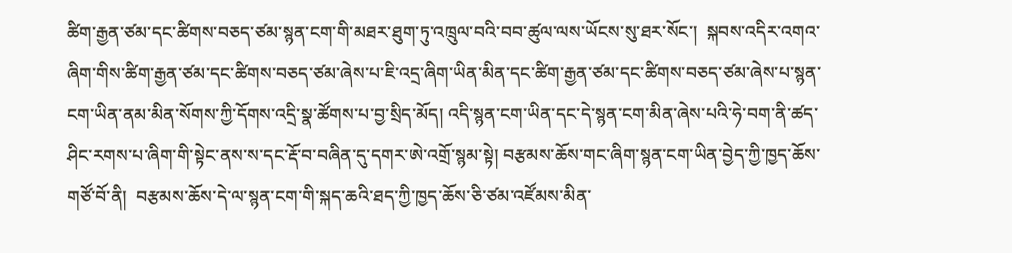ཚིག་རྒྱན་ཙམ་དང་ཚིགས་བཅད་ཙམ་སྙན་ངག་གི་མཐར་ཐུག་ཏུ་འཁྲུལ་བའི་བབ་ཚུལ་ལས་ཡོངས་སུ་ཐར་སོང་།  སྐབས་འདིར་འགའ་ཞིག་གིས་ཚིག་རྒྱན་ཙམ་དང་ཚིགས་བཅད་ཙམ་ཞེས་པ་ཇི་འདྲ་ཞིག་ཡིན་མིན་དང་ཚིག་རྒྱན་ཙམ་དང་ཚིགས་བཅད་ཙམ་ཞེས་པ་སྙན་ངག་ཡིན་ནམ་མིན་སོགས་ཀྱི་དོགས་འདྲི་སྣ་ཚོགས་པ་བྱ་སྲིད་མོད། འདི་སྙན་ངག་ཡིན་དང་དེ་སྙན་ངག་མིན་ཞེས་པའི་ཧེ་བག་ནི་ཚད་ཤིང་རགས་པ་ཞིག་གི་སྟེང་ནས་ས་དང་རྡོ་བ་བཞིན་དུ་དགར་ཨེ་འགྲོ་སྙམ་སྟེ། བརྩམས་ཆོས་གང་ཞིག་སྙན་ངག་ཡིན་བྱེད་ཀྱི་ཁྱད་ཆོས་གཙོ་བོ་ནི།  བརྩམས་ཆོས་དེ་ལ་སྙན་ངག་གི་སྐད་ཆའི་ཐད་ཀྱི་ཁྱད་ཆོས་ཅི་ཙམ་འཛོམས་མིན་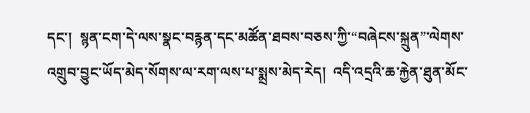དང་།  སྙན་ངག་དེ་ལས་སྣང་བརྙན་དང་མཚོན་ཐབས་བཅས་ཀྱི་“བཞེངས་སྐྲུན”་ལེགས་འགྲུབ་བྱུང་ཡོད་མེད་སོགས་ལ་རག་ལས་པ་སྨྲས་མེད་རེད།  འདི་འདྲའི་ཆ་རྐྱེན་ཐུན་མོང་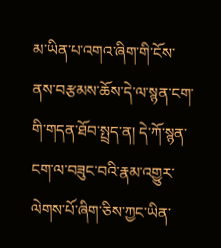མ་ཡིན་པ་འགའ་ཞིག་གི་ངོས་ནས་བརྩམས་ཆོས་དེ་ལ་སྙན་ངག་གི་གདན་ཐོབ་སྤྲད་ན། དེ་ཀོ་སྙན་ངག་ལ་བཟུང་བའི་རྣམ་འགྱུར་ལེགས་པོ་ཞིག་ཅིས་ཀྱང་ཡིན་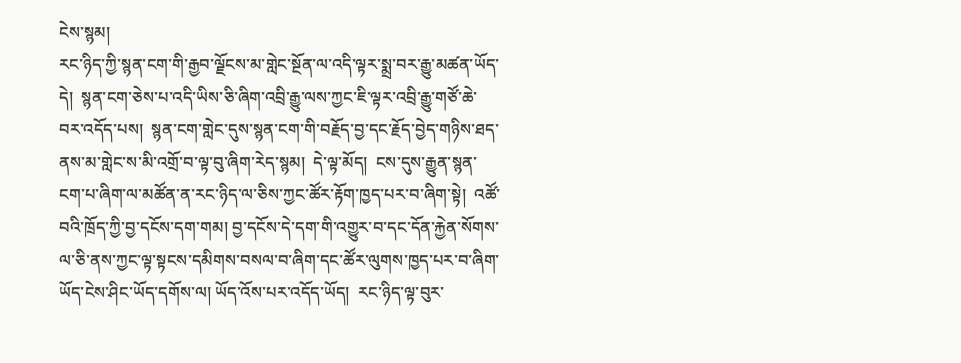ངེས་སྙམ།
རང་ཉིད་ཀྱི་སྙན་ངག་གི་རྒྱབ་ལྗོངས་མ་གླེང་སྔོན་ལ་འདི་ལྟར་སྨྲ་བར་རྒྱུ་མཚན་ཡོད་དེ།  སྙན་ངག་ཅེས་པ་འདི་ཡིས་ཅི་ཞིག་འབྲི་རྒྱུ་ལས་ཀྱང་ཇི་ལྟར་འབྲི་རྒྱུ་གཙོ་ཆེ་བར་འདོད་པས།  སྙན་ངག་གླེང་དུས་སྙན་ངག་གི་བརྗོད་བྱ་དང་རྗོད་བྱེད་གཉིས་ཐད་ནས་མ་གླེང་ས་མི་འགྲོ་བ་ལྟ་བུ་ཞིག་རེད་སྙམ།  དེ་ལྟ་མོད།  ངས་དུས་རྒྱུན་སྙན་ངག་པ་ཞིག་ལ་མཚོན་ན་རང་ཉིད་ལ་ཅིས་ཀྱང་ཚོར་རྟོག་ཁྱད་པར་བ་ཞིག་སྟེ།  འཚོ་བའི་ཁྲོད་ཀྱི་བྱ་དངོས་དག་གམ། བྱ་དངོས་དེ་དག་གི་འགྱུར་བ་དང་དོན་རྐྱེན་སོགས་ལ་ཅི་ནས་ཀྱང་ལྟ་སྟངས་དམིགས་བསལ་བ་ཞིག་དང་ཚོར་ལུགས་ཁྱད་པར་བ་ཞིག་ཡོད་ངེས་ཤིང་ཡོད་དགོས་ལ། ཡོད་འོས་པར་འདོད་ཡོད།  རང་ཉིད་ལྟ་བུར་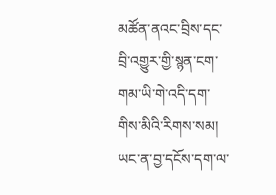མཚོན་ནའང་བྲིས་དང་བྲི་འགྱུར་གྱི་སྙན་ངག་གམ་ཡི་གེ་འདི་དག་གིས་མིའི་རིགས་སམ། ཡང་ན་བྱ་དངོས་དག་ལ་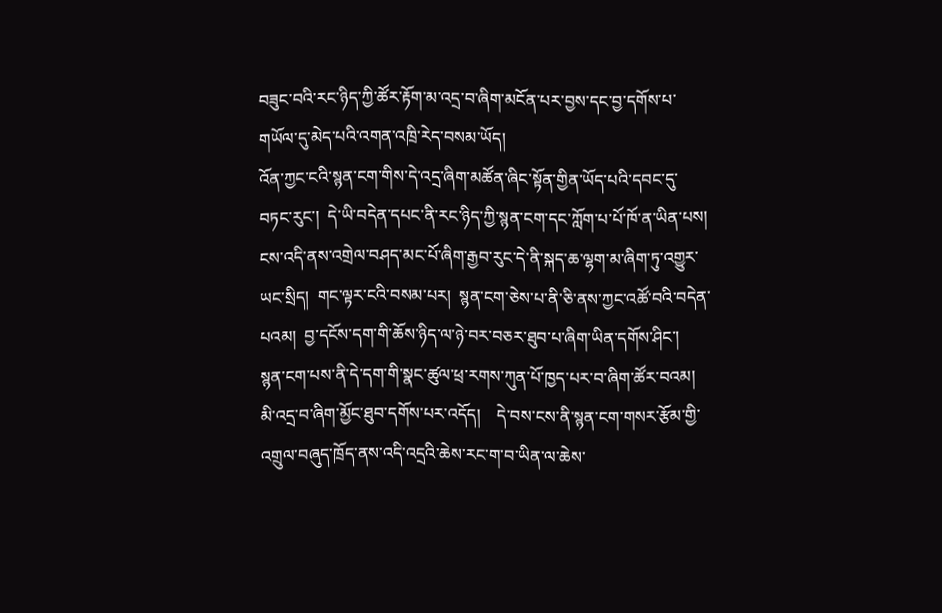བཟུང་བའི་རང་ཉིད་ཀྱི་ཚོར་རྟོག་མ་འདྲ་བ་ཞིག་མངོན་པར་བྱས་དང་བྱ་དགོས་པ་གཡོལ་དུ་མེད་པའི་འགན་འཁྲི་རེད་བསམ་ཡོད།
འོན་ཀྱང་ངའི་སྙན་ངག་གིས་དེ་འདྲ་ཞིག་མཚོན་ཞིང་སྟོན་གྱིན་ཡོད་པའི་དབང་དུ་བཏང་རུང་།  དེ་ཡི་བདེན་དཔང་ནི་རང་ཉིད་ཀྱི་སྙན་ངག་དང་ཀློག་པ་པོ་ཁོ་ན་ཡིན་པས།  ངས་འདི་ནས་འགྲེལ་བཤད་མང་པོ་ཞིག་རྒྱབ་རུང་དེ་ནི་སྐད་ཆ་ལྷག་མ་ཞིག་ཏུ་འགྱུར་ཡང་སྲིད།  གང་ལྟར་ངའི་བསམ་པར།  སྙན་ངག་ཅེས་པ་ནི་ཅི་ནས་ཀྱང་འཚོ་བའི་བདེན་པའམ།  བྱ་དངོས་དག་གི་ཆོས་ཉིད་ལ་ཉེ་བར་བཅར་ཐུབ་པ་ཞིག་ཡིན་དགོས་ཤིང་།  སྙན་ངག་པས་ནི་དེ་དག་གི་སྣང་ཚུལ་ཕྲ་རགས་ཀུན་པོ་ཁྱད་པར་བ་ཞིག་ཚོར་བའམ། མི་འདྲ་བ་ཞིག་མྱོང་ཐུབ་དགོས་པར་འདོད།    དེ་བས་ངས་ནི་སྙན་ངག་གསར་རྩོམ་གྱི་འགྲུལ་བཞུད་ཁྲོད་ནས་འདི་འདྲའི་ཆེས་རང་ག་བ་ཡིན་ལ་ཆེས་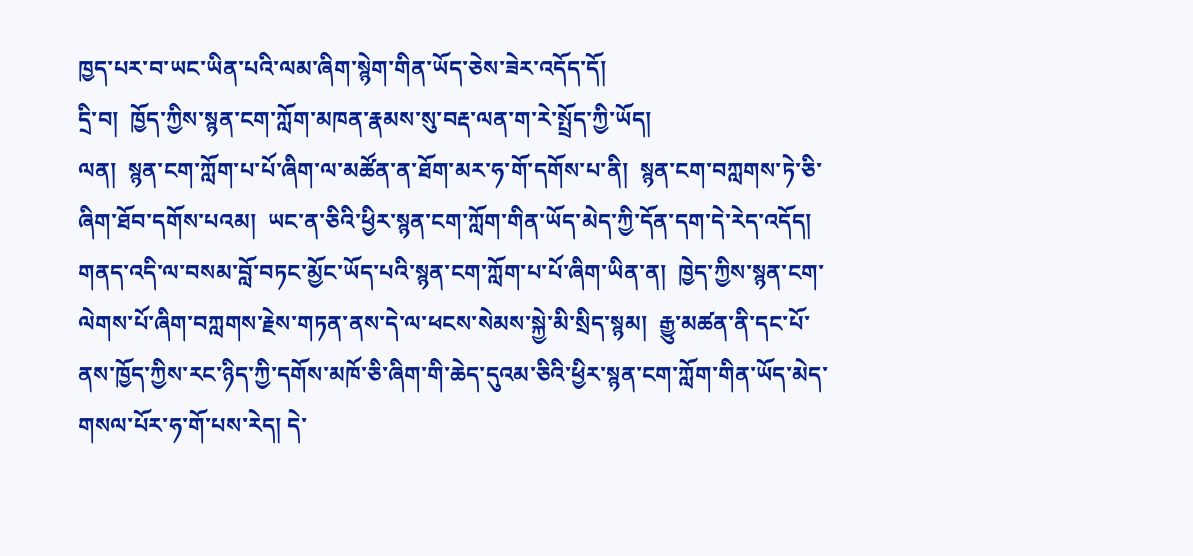ཁྱད་པར་བ་ཡང་ཡིན་པའི་ལམ་ཞིག་སྙེག་གིན་ཡོད་ཅེས་ཟེར་འདོད་དོ།
དྲི་བ།  ཁྱོད་ཀྱིས་སྙན་ངག་ཀློག་མཁན་རྣམས་སུ་བརྡ་ལན་ག་རེ་སྤྲོད་ཀྱི་ཡོད།
ལན།  སྙན་ངག་ཀློག་པ་པོ་ཞིག་ལ་མཚོན་ན་ཐོག་མར་ཧ་གོ་དགོས་པ་ནི།  སྙན་ངག་བཀླགས་ཏེ་ཅི་ཞིག་ཐོབ་དགོས་པའམ།  ཡང་ན་ཅིའི་ཕྱིར་སྙན་ངག་ཀློག་གིན་ཡོད་མེད་ཀྱི་དོན་དག་དེ་རེད་འདོད།  གནད་འདི་ལ་བསམ་བློ་བཏང་མྱོང་ཡོད་པའི་སྙན་ངག་ཀློག་པ་པོ་ཞིག་ཡིན་ན།  ཁྱེད་ཀྱིས་སྙན་ངག་ལེགས་པོ་ཞིག་བཀླགས་རྗེས་གཏན་ནས་དེ་ལ་ཕངས་སེམས་སྐྱེ་མི་སྲིད་སྙམ།  རྒྱུ་མཚན་ནི་དང་པོ་ནས་ཁྱོད་ཀྱིས་རང་ཉིད་ཀྱི་དགོས་མཁོ་ཅི་ཞིག་གི་ཆེད་དུའམ་ཅིའི་ཕྱིར་སྙན་ངག་ཀློག་གིན་ཡོད་མེད་གསལ་པོར་ཧ་གོ་པས་རེད། དེ་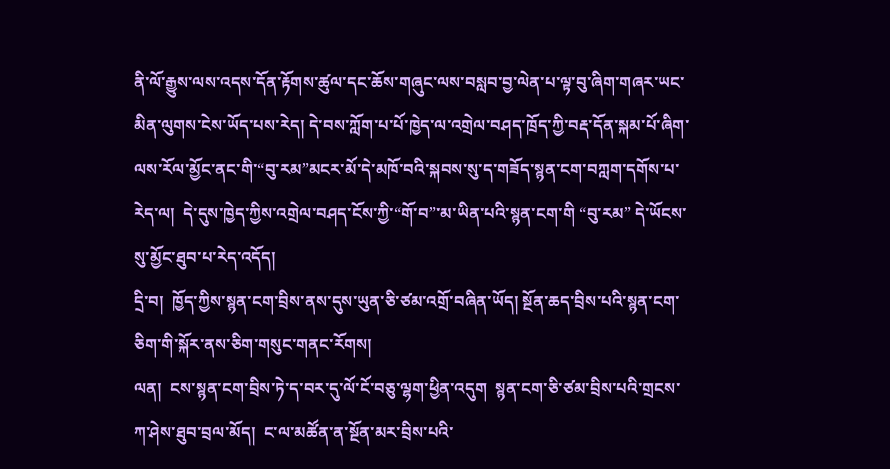ནི་ལོ་རྒྱུས་ལས་འདས་དོན་རྟོགས་ཚུལ་དང་ཆོས་གཞུང་ལས་བསླབ་བྱ་ལེན་པ་ལྟ་བུ་ཞིག་གཞར་ཡང་མིན་ལུགས་ངེས་ཡོད་པས་རེད། དེ་བས་ཀློག་པ་པོ་ཁྱེད་ལ་འགྲེལ་བཤད་ཁྲོད་ཀྱི་བརྡ་དོན་སྐམ་པོ་ཞིག་ལས་རོལ་མྱོང་ནང་གི་“བུ་རམ”མངར་མོ་དེ་མཁོ་བའི་སྐབས་སུ་ད་གཟོད་སྙན་ངག་བཀླག་དགོས་པ་རེད་ལ།  དེ་དུས་ཁྱེད་ཀྱིས་འགྲེལ་བཤད་ངོས་ཀྱི་“གོ་བ”་མ་ཡིན་པའི་སྙན་ངག་གི “བུ་རམ” དེ་ཡོངས་སུ་མྱོང་ཐུབ་པ་རེད་འདོད།
དྲི་བ།  ཁྱོད་ཀྱིས་སྙན་ངག་བྲིས་ནས་དུས་ཡུན་ཅི་ཙམ་འགྲོ་བཞིན་ཡོད། སྔོན་ཆད་བྲིས་པའི་སྙན་ངག་ཅིག་གི་སྐོར་ནས་ཅིག་གསུང་གནང་རོགས།
ལན།  ངས་སྙན་ངག་བྲིས་ཏེ་ད་བར་དུ་ལོ་ངོ་བཅུ་ལྷག་ཕྱིན་འདུག  སྙན་ངག་ཅི་ཙམ་བྲིས་པའི་གྲངས་ཀ་ཤེས་ཐུབ་བྲལ་མོད།  ང་ལ་མཚོན་ན་སྔོན་མར་བྲིས་པའི་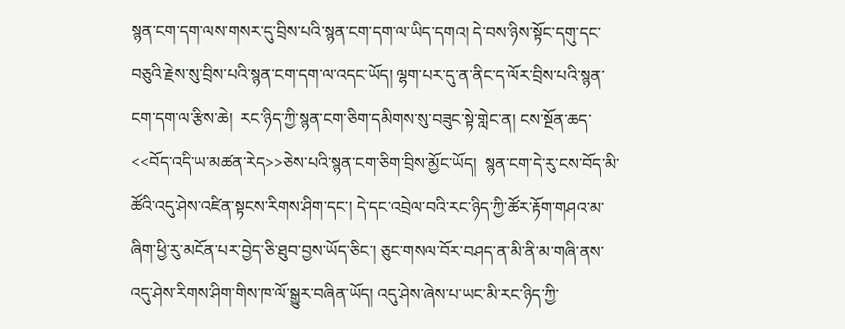སྙན་ངག་དག་ལས་གསར་དུ་བྲིས་པའི་སྙན་ངག་དག་ལ་ཡིད་དགའ། དེ་བས་ཉིས་སྟོང་དགུ་དང་བཅུའི་རྗེས་སུ་བྲིས་པའི་སྙན་ངག་དག་ལ་འདང་ཡོད། ལྷག་པར་དུ་ན་ནིང་ད་ལོར་བྲིས་པའི་སྙན་ངག་དག་ལ་རྩིས་ཆེ།  རང་ཉིད་ཀྱི་སྙན་ངག་ཅིག་དམིགས་སུ་བཟུང་སྟེ་གླེང་ན། ངས་སྔོན་ཆད་<<བོད་འདི་ཡ་མཚན་རེད>>ཅེས་པའི་སྙན་ངག་ཅིག་བྲིས་མྱོང་ཡོད།  སྙན་ངག་དེ་རུ་ངས་བོད་མི་ཚོའི་འདུ་ཤེས་འཛིན་སྟངས་རིགས་ཤིག་དང་། དེ་དང་འབྲེལ་བའི་རང་ཉིད་ཀྱི་ཚོར་རྟོག་གཤའ་མ་ཞིག་ཕྱི་རུ་མངོན་པར་བྱེད་ཅི་ཐུབ་བྱས་ཡོད་ཅིང་། ཅུང་གསལ་བོར་བཤད་ན་མི་ནི་མ་གཞི་ནས་འདུ་ཤེས་རིགས་ཤིག་གིས་ཁ་ལོ་སྒྱུར་བཞིན་ཡོད། འདུ་ཤེས་ཞེས་པ་ཡང་མི་རང་ཉིད་ཀྱི་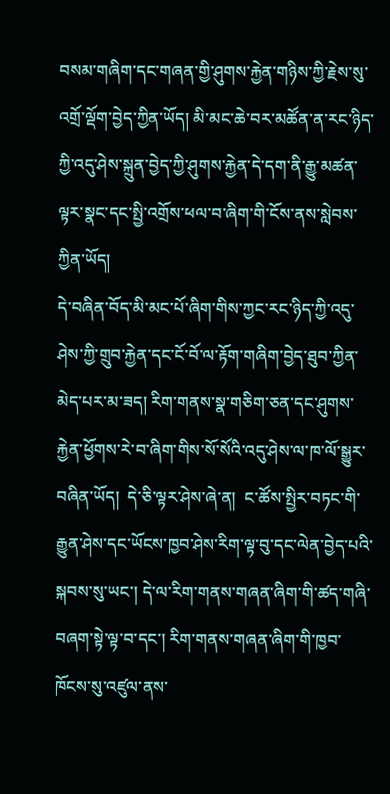བསམ་གཞིག་དང་གཞན་གྱི་ཤུགས་རྐྱེན་གཉིས་ཀྱི་རྗེས་སུ་འགྲོ་ལྡོག་བྱེད་ཀྱིན་ཡོད། མི་མང་ཆེ་བར་མཚོན་ན་རང་ཉིད་ཀྱི་འདུ་ཤེས་སྐྲུན་བྱེད་ཀྱི་ཤུགས་རྐྱེན་དེ་དག་ནི་རྒྱུ་མཚན་ལྟར་སྣང་དང་སྤྱི་འགྲོས་ཕལ་བ་ཞིག་གི་ངོས་ནས་སླེབས་ཀྱིན་ཡོད།
དེ་བཞིན་བོད་མི་མང་པོ་ཞིག་གིས་ཀྱང་རང་ཉིད་ཀྱི་འདུ་ཤེས་ཀྱི་གྲུབ་རྐྱེན་དང་ངོ་བོ་ལ་རྟོག་གཞིག་བྱེད་ཐུབ་ཀྱིན་མེད་པར་མ་ཟད། རིག་གནས་སྣ་གཅིག་ཅན་དང་ཤུགས་རྐྱེན་ཕྱོགས་རེ་བ་ཞིག་གིས་སོ་སོའི་འདུ་ཤེས་ལ་ཁ་ལོ་སྒྱུར་བཞིན་ཡོད།  དེ་ཅི་ལྟར་ཤེས་ཞེ་ན།  ང་ཚོས་སྤྱིར་བཏང་གི་རྒྱུན་ཤེས་དང་ཡོངས་ཁྱབ་ཤེས་རིག་ལྟ་བུ་དང་ལེན་བྱེད་པའི་སྐབས་སུ་ཡང་། དེ་ལ་རིག་གནས་གཞན་ཞིག་གི་ཚད་གཞི་བཞག་སྟེ་ལྟ་བ་དང་། རིག་གནས་གཞན་ཞིག་གི་ཁྱབ་ཁོངས་སུ་འཛུལ་ནས་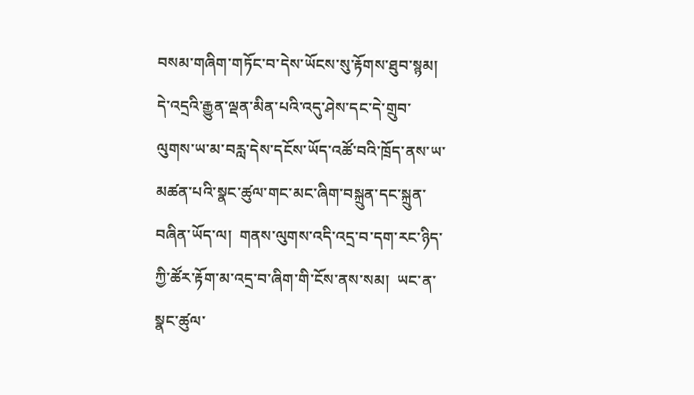བསམ་གཞིག་གཏོང་བ་དེས་ཡོངས་སུ་རྟོགས་ཐུབ་སྙམ།  དེ་འདྲའི་རྒྱུན་ལྡན་མིན་པའི་འདུ་ཤེས་དང་དེ་གྲུབ་ལུགས་ཡ་མ་བརླ་དེས་དངོས་ཡོད་འཚོ་བའི་ཁྲོད་ནས་ཡ་མཚན་པའི་སྣང་ཚུལ་གང་མང་ཞིག་བསྐྲུན་དང་སྐྲུན་བཞིན་ཡོད་ལ།  གནས་ལུགས་འདི་འདྲ་བ་དག་རང་ཉིད་ཀྱི་ཚོར་རྟོག་མ་འདྲ་བ་ཞིག་གི་ངོས་ནས་སམ།  ཡང་ན་སྣང་ཚུལ་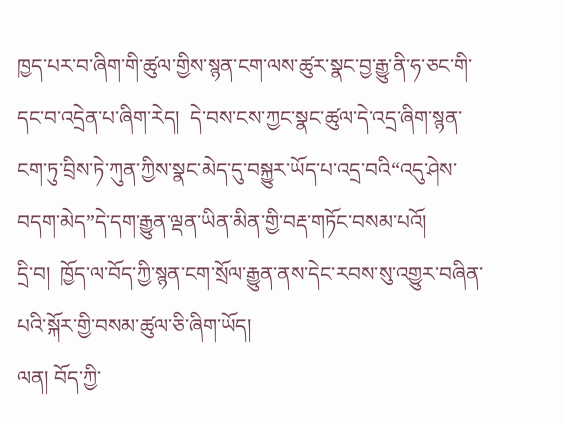ཁྱད་པར་བ་ཞིག་གི་ཚུལ་གྱིས་སྙན་ངག་ལས་ཚུར་སྣང་བྱ་རྒྱུ་ནི་ཧ་ཅང་གི་དང་བ་འདྲེན་པ་ཞིག་རེད།  དེ་བས་ངས་ཀྱང་སྣང་ཚུལ་དེ་འདྲ་ཞིག་སྙན་ངག་ཏུ་བྲིས་ཏེ་ཀུན་ཀྱིས་སྣང་མེད་དུ་བསྐྱུར་ཡོད་པ་འདྲ་བའི“འདུ་ཤེས་བདག་མེད”དེ་དག་རྒྱུན་ལྡན་ཡིན་མིན་གྱི་བརྡ་གཏོང་བསམ་པའོ།
དྲི་བ།  ཁྱོད་ལ་བོད་ཀྱི་སྙན་ངག་སྲོལ་རྒྱུན་ནས་དེང་རབས་སུ་འགྱུར་བཞིན་པའི་སྐོར་གྱི་བསམ་ཚུལ་ཅི་ཞིག་ཡོད།
ལན། བོད་ཀྱི་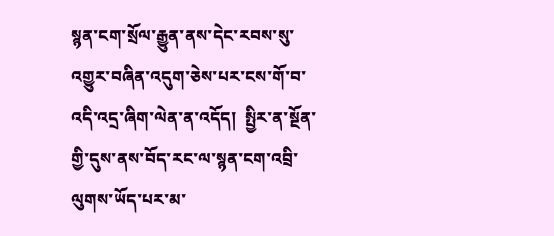སྙན་ངག་སྲོལ་རྒྱུན་ནས་དེང་རབས་སུ་འགྱུར་བཞིན་འདུག་ཅེས་པར་ངས་གོ་བ་འདི་འདྲ་ཞིག་ལེན་ན་འདོད།  སྤྱིར་ན་སྔོན་གྱི་དུས་ནས་བོད་རང་ལ་སྙན་ངག་འབྲི་ལུགས་ཡོད་པར་མ་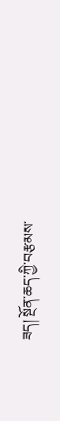ཟད། སྔོན་ཆད་ཀྱི་བརྩམས་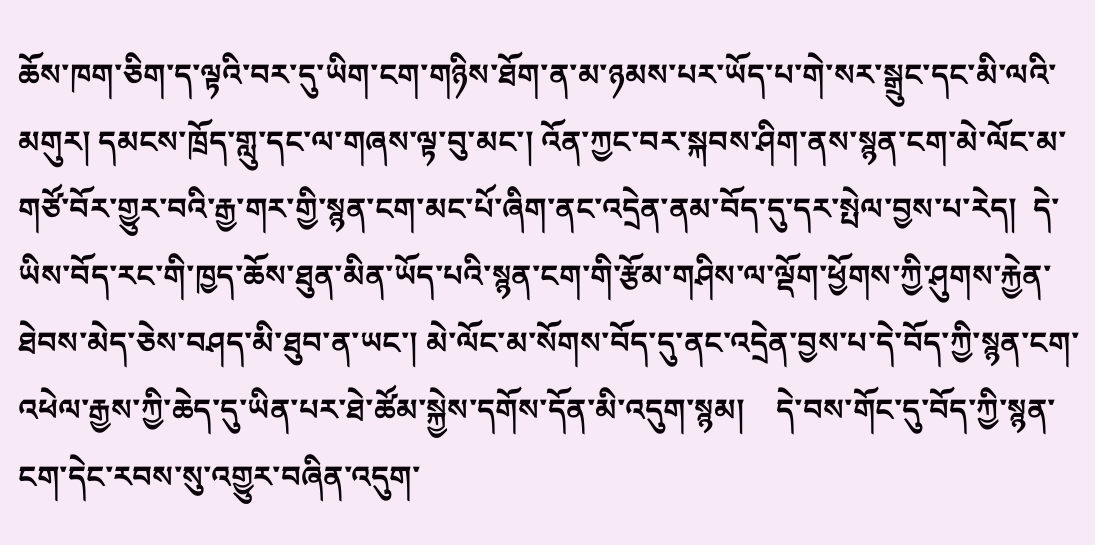ཆོས་ཁག་ཅིག་ད་ལྟའི་བར་དུ་ཡིག་ངག་གཉིས་ཐོག་ན་མ་ཉམས་པར་ཡོད་པ་གེ་སར་སྒྲུང་དང་མི་ལའི་མགུར། དམངས་ཁྲོད་གླུ་དང་ལ་གཞས་ལྟ་བུ་མང་། འོན་ཀྱང་བར་སྐབས་ཤིག་ནས་སྙན་ངག་མེ་ལོང་མ་གཙོ་བོར་གྱུར་བའི་རྒྱ་གར་གྱི་སྙན་ངག་མང་པོ་ཞིག་ནང་འདྲེན་ནམ་བོད་དུ་དར་སྤེལ་བྱས་པ་རེད།  དེ་ཡིས་བོད་རང་གི་ཁྱད་ཆོས་ཐུན་མིན་ཡོད་པའི་སྙན་ངག་གི་རྩོམ་གཤིས་ལ་ལྡོག་ཕྱོགས་ཀྱི་ཤུགས་རྐྱེན་ཐེབས་མེད་ཅེས་བཤད་མི་ཐུབ་ན་ཡང་། མེ་ལོང་མ་སོགས་བོད་དུ་ནང་འདྲེན་བྱས་པ་དེ་བོད་ཀྱི་སྙན་ངག་འཕེལ་རྒྱས་ཀྱི་ཆེད་དུ་ཡིན་པར་ཐེ་ཚོམ་སྐྱེས་དགོས་དོན་མི་འདུག་སྙམ།    དེ་བས་གོང་དུ་བོད་ཀྱི་སྙན་ངག་དེང་རབས་སུ་འགྱུར་བཞིན་འདུག་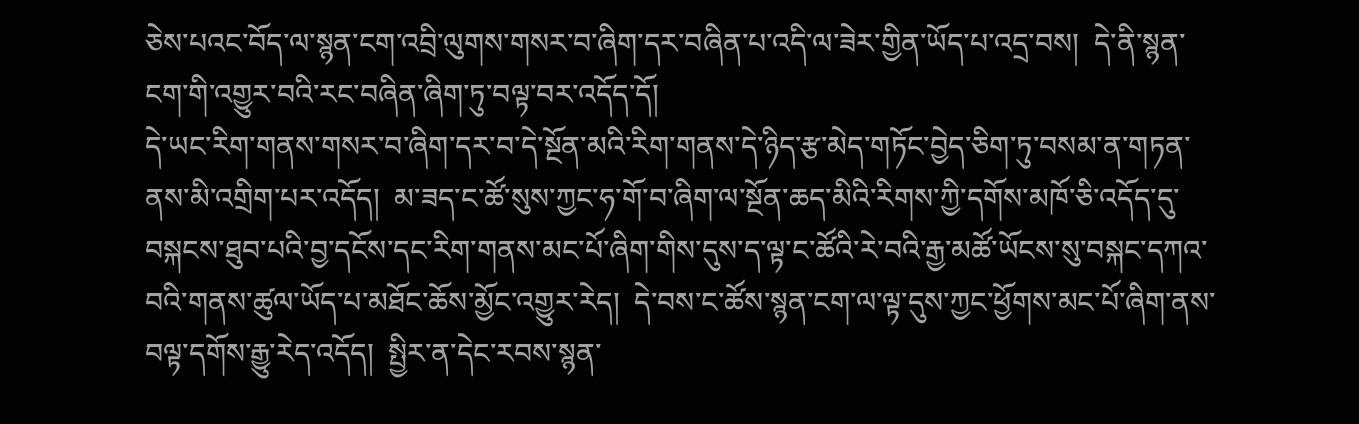ཅེས་པའང་བོད་ལ་སྙན་ངག་འབྲི་ལུགས་གསར་བ་ཞིག་དར་བཞིན་པ་འདི་ལ་ཟེར་གྱིན་ཡོད་པ་འདྲ་བས།  དེ་ནི་སྙན་ངག་གི་འགྱུར་བའི་རང་བཞིན་ཞིག་ཏུ་བལྟ་བར་འདོད་དོ།
དེ་ཡང་རིག་གནས་གསར་བ་ཞིག་དར་བ་དེ་སྔོན་མའི་རིག་གནས་དེ་ཉིད་རྩ་མེད་གཏོང་བྱེད་ཅིག་ཏུ་བསམ་ན་གཏན་ནས་མི་འགྲིག་པར་འདོད།  མ་ཟད་ང་ཚོ་སུས་ཀྱང་ཧ་གོ་བ་ཞིག་ལ་སྔོན་ཆད་མིའི་རིགས་ཀྱི་དགོས་མཁོ་ཅི་འདོད་དུ་བསྐངས་ཐུབ་པའི་བྱ་དངོས་དང་རིག་གནས་མང་པོ་ཞིག་གིས་དུས་ད་ལྟ་ང་ཚོའི་རེ་བའི་རྒྱ་མཚོ་ཡོངས་སུ་བསྐང་དཀའ་བའི་གནས་ཚུལ་ཡོད་པ་མཐོང་ཆོས་མྱོང་འགྱུར་རེད།  དེ་བས་ང་ཚོས་སྙན་ངག་ལ་ལྟ་དུས་ཀྱང་ཕྱོགས་མང་པོ་ཞིག་ནས་བལྟ་དགོས་རྒྱུ་རེད་འདོད།  སྤྱིར་ན་དེང་རབས་སྙན་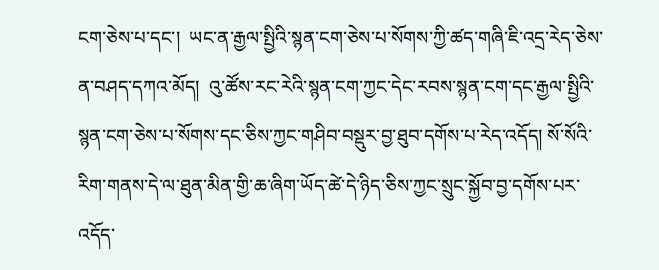ངག་ཅེས་པ་དང་།  ཡང་ན་རྒྱལ་སྤྱིའི་སྙན་ངག་ཅེས་པ་སོགས་ཀྱི་ཚད་གཞི་ཇི་འདྲ་རེད་ཅེས་ན་བཤད་དཀའ་མོད།  འུ་ཚོས་རང་རེའི་སྙན་ངག་ཀྱང་དེང་རབས་སྙན་ངག་དང་རྒྱལ་སྤྱིའི་སྙན་ངག་ཅེས་པ་སོགས་དང་ཅིས་ཀྱང་གཤིབ་བསྡུར་བྱ་ཐུབ་དགོས་པ་རེད་འདོད། སོ་སོའི་རིག་གནས་དེ་ལ་ཐུན་མིན་གྱི་ཆ་ཞིག་ཡོད་ཚེ་དེ་ཉིད་ཅིས་ཀྱང་སྲུང་སྐྱོབ་བྱ་དགོས་པར་འདོད་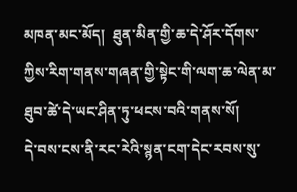མཁན་མང་མོད།  ཐུན་མིན་གྱི་ཆ་དེ་ཤོར་དོགས་ཀྱིས་རིག་གནས་གཞན་གྱི་སྟེང་གི་ལག་ཆ་ལེན་མ་ཐུབ་ཚེ་དེ་ཡང་ཤིན་ཏུ་ཕངས་བའི་གནས་སོ།
དེ་བས་ངས་ནི་རང་རེའི་སྙན་ངག་དེང་རབས་སུ་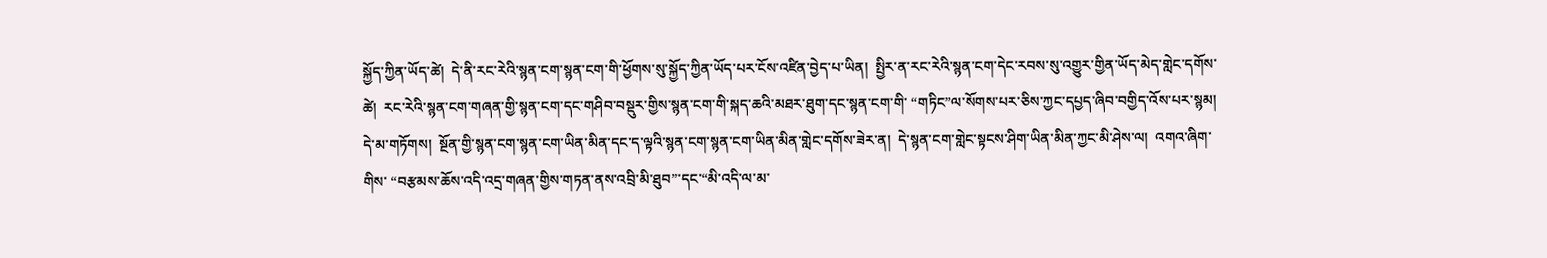སྐྱོད་ཀྱིན་ཡོད་ཚེ།  དེ་ནི་རང་རེའི་སྙན་ངག་སྙན་ངག་གི་ཕྱོགས་སུ་སྐྱོད་ཀྱིན་ཡོད་པར་ངོས་འཛིན་བྱེད་པ་ཡིན།  སྤྱིར་ན་རང་རེའི་སྙན་ངག་དེང་རབས་སུ་འགྱུར་གྱིན་ཡོད་མེད་གླེང་དགོས་ཚེ།  རང་རེའི་སྙན་ངག་གཞན་གྱི་སྙན་ངག་དང་གཤིབ་བསྡུར་གྱིས་སྙན་ངག་གི་སྐད་ཆའི་མཐར་ཐུག་དང་སྙན་ངག་གི་ “གཏིང”ལ་སོགས་པར་ཅིས་ཀྱང་དཔྱད་ཞིབ་བགྱིད་འོས་པར་སྙམ།  དེ་མ་གཏོགས།  སྔོན་གྱི་སྙན་ངག་སྙན་ངག་ཡིན་མིན་དང་ད་ལྟའི་སྙན་ངག་སྙན་ངག་ཡིན་མིན་གླེང་དགོས་ཟེར་ན།  དེ་སྙན་ངག་གླེང་སྟངས་ཤིག་ཡིན་མིན་ཀྱང་མི་ཤེས་ལ།  འགའ་ཞིག་གིས་ “བརྩམས་ཆོས་འདི་འདྲ་གཞན་གྱིས་གཏན་ནས་འབྲི་མི་ཐུབ”་དང་“མི་འདི་ལ་མ་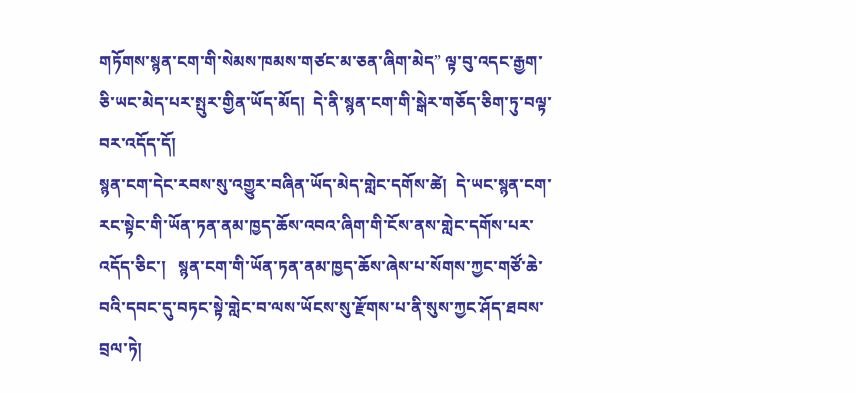གཏོགས་སྙན་ངག་གི་སེམས་ཁམས་གཙང་མ་ཅན་ཞིག་མེད” ལྟ་བུ་འདང་རྒྱག་ཅི་ཡང་མེད་པར་སྤུར་གྱིན་ཡོད་མོད།  དེ་ནི་སྙན་ངག་གི་སྒེར་གཅོད་ཅིག་ཏུ་བལྟ་བར་འདོད་དོ།
སྙན་ངག་དེང་རབས་སུ་འགྱུར་བཞིན་ཡོད་མེད་གླེང་དགོས་ཚེ།  དེ་ཡང་སྙན་ངག་རང་སྟེང་གི་ཡོན་ཏན་ནམ་ཁྱད་ཆོས་འབའ་ཞིག་གི་ངོས་ནས་གླེང་དགོས་པར་འདོད་ཅིང་།   སྙན་ངག་གི་ཡོན་ཏན་ནམ་ཁྱད་ཆོས་ཞེས་པ་སོགས་ཀྱང་གཙོ་ཆེ་བའི་དབང་དུ་བཏང་སྟེ་གླེང་བ་ལས་ཡོངས་སུ་རྫོགས་པ་ནི་སུས་ཀྱང་ཤོད་ཐབས་བྲལ་ཏེ།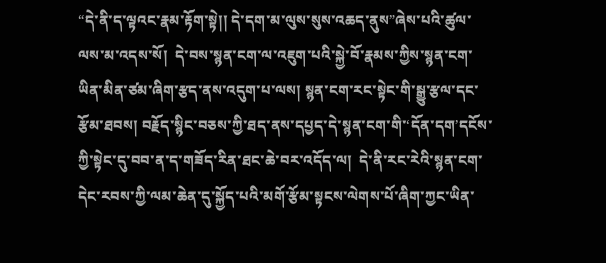“དེ་ནི་ད་ལྟའང་རྣམ་རྟོག་སྟེ།། དེ་དག་མ་ལུས་སུས་འཆད་ནུས”ཞེས་པའི་ཚུལ་ལས་མ་འདས་སོ།  དེ་བས་སྙན་ངག་ལ་འཇུག་པའི་སྐྱེ་བོ་རྣམས་ཀྱིས་སྙན་ངག་ཡིན་མིན་ཙམ་ཞིག་རྩད་ནས་འདུག་པ་ལས། སྙན་ངག་རང་སྟེང་གི་སྒྱུ་རྩལ་དང་རྩོམ་ཐབས། བརྗོད་སྙིང་བཅས་ཀྱི་ཐད་ནས་དཔྱད་དེ་སྙན་ངག་གི་‘དོན་དག’དངོས་ཀྱི་སྟེང་དུ་བབ་ན་ད་གཟོད་རིན་ཐང་ཆེ་བར་འདོད་ལ།  དེ་ནི་རང་རེའི་སྙན་ངག་དེང་རབས་ཀྱི་ལམ་ཆེན་དུ་སྐྱོད་པའི་མགོ་རྩོམ་སྟངས་ལེགས་པོ་ཞིག་ཀྱང་ཡིན་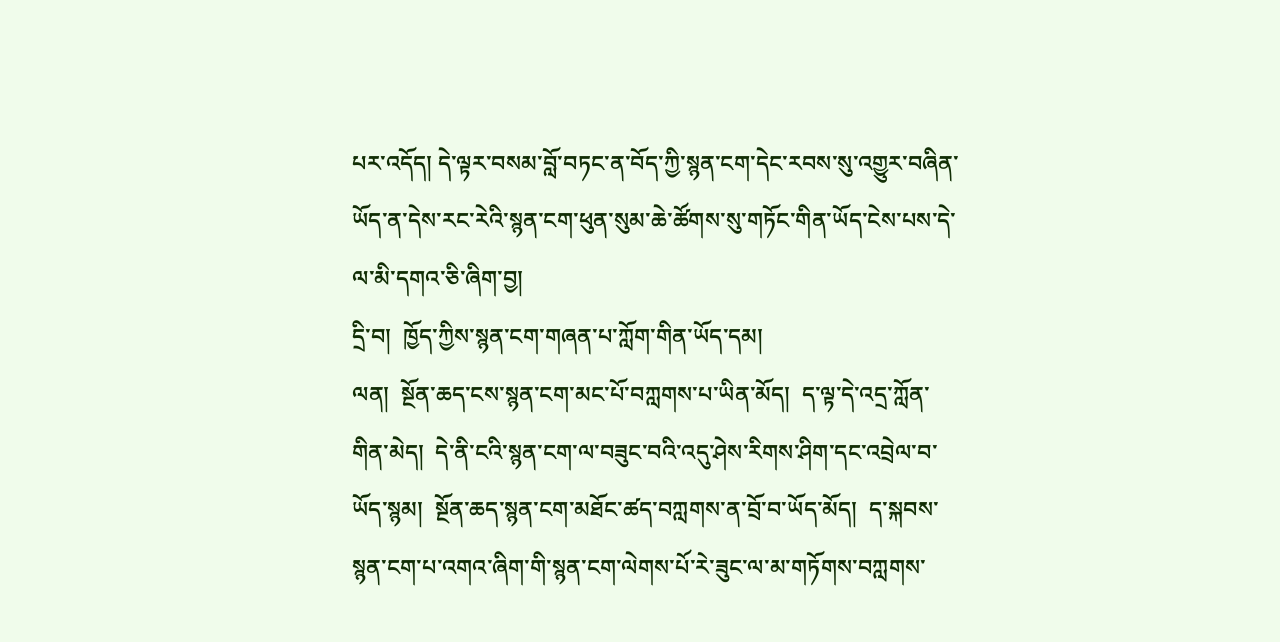པར་འདོད། དེ་ལྟར་བསམ་བློ་བཏང་ན་བོད་ཀྱི་སྙན་ངག་དེང་རབས་སུ་འགྱུར་བཞིན་ཡོད་ན་དེས་རང་རེའི་སྙན་ངག་ཕུན་སུམ་ཆེ་ཚོགས་སུ་གཏོང་གིན་ཡོད་ངེས་པས་དེ་ལ་མི་དགའ་ཅི་ཞིག་བྱ།
དྲི་བ།  ཁྱོད་ཀྱིས་སྙན་ངག་གཞན་པ་ཀློག་གིན་ཡོད་དམ།
ལན།  སྔོན་ཆད་ངས་སྙན་ངག་མང་པོ་བཀླགས་པ་ཡིན་མོད།  ད་ལྟ་དེ་འདྲ་ཀློན་གིན་མེད།  དེ་ནི་ངའི་སྙན་ངག་ལ་བཟུང་བའི་འདུ་ཤེས་རིགས་ཤིག་དང་འབྲེལ་བ་ཡོད་སྙམ།  སྔོན་ཆད་སྙན་ངག་མཐོང་ཚད་བཀླགས་ན་བྲོ་བ་ཡོད་མོད།  ད་སྐབས་སྙན་ངག་པ་འགའ་ཞིག་གི་སྙན་ངག་ལེགས་པོ་རེ་ཟུང་ལ་མ་གཏོགས་བཀླགས་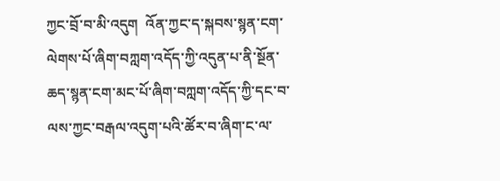ཀྱང་བྲོ་བ་མི་འདུག  འོན་ཀྱང་ད་སྐབས་སྙན་ངག་ལེགས་པོ་ཞིག་བཀླག་འདོད་ཀྱི་འདུན་པ་ནི་སྔོན་ཆད་སྙན་ངག་མང་པོ་ཞིག་བཀླག་འདོད་ཀྱི་དང་བ་ལས་ཀྱང་བརྒལ་འདུག་པའི་ཚོར་བ་ཞིག་ང་ལ་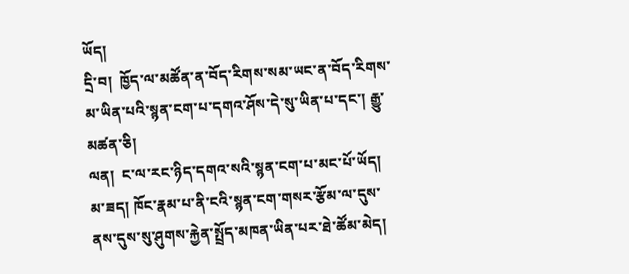ཡོད།
དྲི་བ།  ཁྱོད་ལ་མཚོན་ན་བོད་རིགས་སམ་ཡང་ན་བོད་རིགས་མ་ཡིན་པའི་སྙན་ངག་པ་དགའ་ཤོས་དེ་སུ་ཡིན་པ་དང་། རྒྱུ་མཚན་ཅི།
ལན།  ང་ལ་རང་ཉིད་དགའ་སའི་སྙན་ངག་པ་མང་པོ་ཡོད། མ་ཟད། ཁོང་རྣམ་པ་ནི་ངའི་སྙན་ངག་གསར་རྩོམ་ལ་དུས་ནས་དུས་སུ་ཤུགས་རྐྱེན་སྤྲོད་མཁན་ཡིན་པར་ཐེ་ཚོམ་མེད།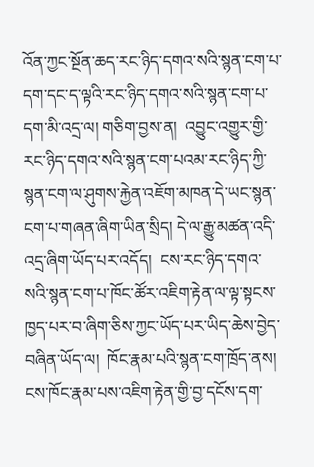འོན་ཀྱང་སྔོན་ཆད་རང་ཉིད་དགའ་སའི་སྙན་ངག་པ་དག་དང་ད་ལྟའི་རང་ཉིད་དགའ་སའི་སྙན་ངག་པ་དག་མི་འདྲ་ལ། གཅིག་བྱས་ན།  འབྱུང་འགྱུར་གྱི་རང་ཉིད་དགའ་སའི་སྙན་ངག་པའམ་རང་ཉིད་ཀྱི་སྙན་ངག་ལ་ཤུགས་རྐྱེན་འཇོག་མཁན་དེ་ཡང་སྙན་ངག་པ་གཞན་ཞིག་ཡིན་སྲིད། དེ་ལ་རྒྱུ་མཚན་འདི་འདྲ་ཞིག་ཡོད་པར་འདོད།  ངས་རང་ཉིད་དགའ་སའི་སྙན་ངག་པ་ཁོང་ཚོར་འཇིག་རྟེན་ལ་ལྟ་སྟངས་ཁྱད་པར་བ་ཞིག་ཅིས་ཀྱང་ཡོད་པར་ཡིད་ཆེས་བྱེད་བཞིན་ཡོད་ལ།  ཁོང་རྣམ་པའི་སྙན་ངག་ཁྲོད་ནས།  ངས་ཁོང་རྣམ་པས་འཇིག་རྟེན་གྱི་བྱ་དངོས་དག་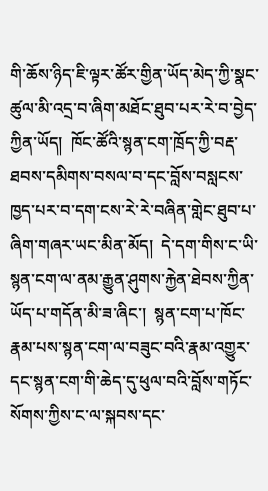གི་ཆོས་ཉིད་ཇི་ལྟར་ཚོར་གྱིན་ཡོད་མེད་ཀྱི་སྣང་ཚུལ་མི་འདྲ་བ་ཞིག་མཐོང་ཐུབ་པར་རེ་བ་བྱེད་ཀྱིན་ཡོད།  ཁོང་ཚོའི་སྙན་ངག་ཁྲོད་ཀྱི་བརྡ་ཐབས་དམིགས་བསལ་བ་དང་བློས་བསླངས་ཁྱད་པར་བ་དག་ངས་རེ་རེ་བཞིན་གླེང་ཐུབ་པ་ཞིག་གཞར་ཡང་མིན་མོད།  དེ་དག་གིས་ང་ཡི་སྙན་ངག་ལ་ནམ་རྒྱུན་ཤུགས་རྐྱེན་ཐེབས་ཀྱིན་ཡོད་པ་གདོན་མི་ཟ་ཞིང་།  སྙན་ངག་པ་ཁོང་རྣམ་པས་སྙན་ངག་ལ་བཟུང་བའི་རྣམ་འགྱུར་དང་སྙན་ངག་གི་ཆེད་དུ་ཕུལ་བའི་བློས་གཏོང་སོགས་ཀྱིས་ང་ལ་སྐབས་དང་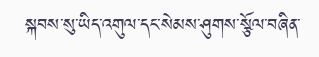སྐབས་སུ་ཡིད་འགུལ་དང་སེམས་ཤུགས་སྩོལ་བཞིན་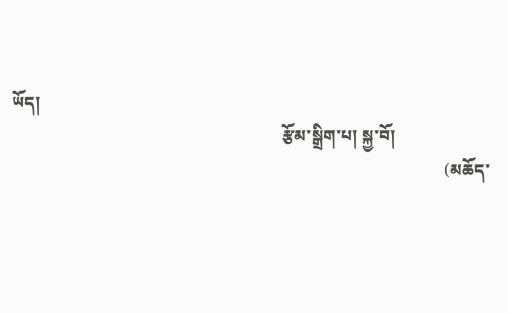ཡོད།
                                                                 རྩོམ་སྒྲིག་པ། སྐྱ་བོ།
                                                                                                        (མཆོད་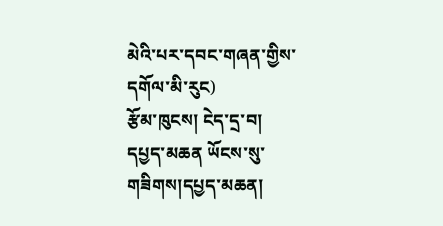མེའི་པར་དབང་གཞན་གྱིས་དགོལ་མི་རུང)
རྩོམ་ཁུངས། ངེད་དྲ་བ།
དཔྱད་མཆན ཡོངས་སུ་གཟིགས།དཔྱད་མཆན།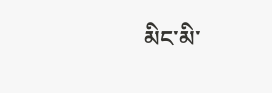མིང་མི་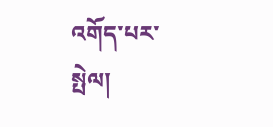འགོད་པར་སྤེལ།